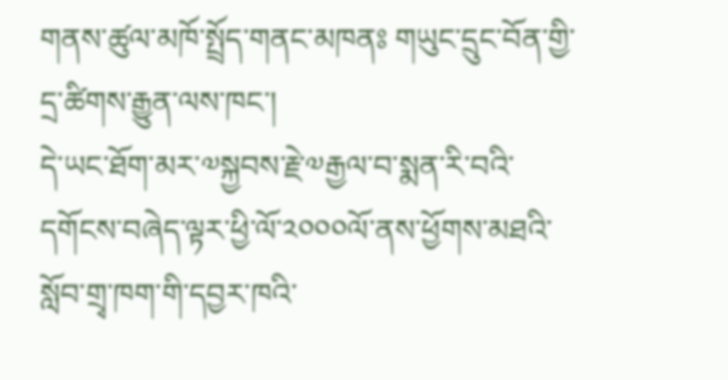གནས་ཚུལ་མཁོ་སྤྲོད་གནང་མཁནཿ གཡུང་དྲུང་བོན་གྱི་དྲ་ཚིགས་རྒྱུན་ལས་ཁང་།
དེ་ཡང་ཐོག་མར་༧སྐྱབས་རྗེ་༧རྒྱལ་བ་སྨན་རི་བའི་དགོངས་བཞེད་ལྟར་ཕྱི་ལོ་༢༠༠༠ལོ་ནས་ཕྱོགས་མཐའི་སློབ་གྲྭ་ཁག་གི་དབྱར་ཁའི་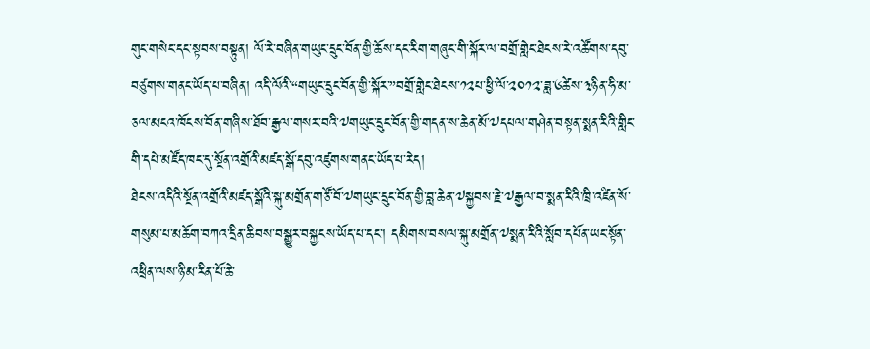གུང་གསེང་དང་སྟབས་བསྟུན། ལོ་རེ་བཞིན་གཡུང་དྲུང་བོན་གྱི་ཆོས་དང་རིག་གཞུང་གི་སྐོར་ལ་བགྲོ་གླེང་ཐེངས་རེ་འཚོགས་དབུ་བཙུགས་གནང་ཡོད་པ་བཞིན། འདི་ལོའི་“གཡུང་དྲུང་བོན་གྱི་སྐོར་”བགྲོ་གླེང་ཐེངས་༡༢པ་ཕྱི་ལོ་༢༠༡༢་ཟླ་༦ཚེས་༣ཉིན་ཧི་མ་ཅལ་མངའ་ཁོངས་བོན་གཞིས་ཐོབ་རྒྱལ་གསར་བའི་༧གཡུང་དྲུང་བོན་གྱི་གདན་ས་ཆེན་མོ་༧དཔལ་གཤེན་བསྟན་སྨན་རིའི་གླིང་གི་དཔེ་མཛོད་ཁང་དུ་སྔོན་འགྲོའི་མཛད་སྒོ་དབུ་འཛུགས་གནང་ཡོད་པ་རེད།
ཐེངས་འདིའི་སྔོན་འགྲོའི་མཛད་སྒོའི་སྐུ་མགྲོན་གཙོ་བོ་༧གཡུང་དྲུང་བོན་གྱི་བླ་ཆེན་༧སྐྱབས་རྗེ་༧རྒྱལ་བ་སྨན་རིའི་ཁྲི་འཛིན་སོ་གསུམ་པ་མཆོག་བཀའ་དྲིན་ཆིབས་བསྒྱུར་བསྐྱངས་ཡོད་པ་དང་། དམིགས་བསལ་སྐུ་མགྲོན་༧སྨན་རིའི་སློབ་དཔོན་ཡང་སྟོན་འཕྲིན་ལས་ཉི་མ་རིན་པོ་ཆེ་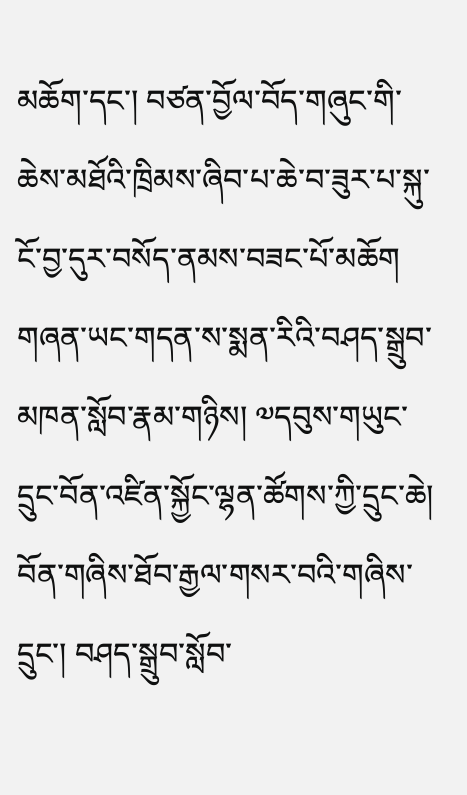མཆོག་དང་། བཙན་བྱོལ་བོད་གཞུང་གི་ཆེས་མཐོའི་ཁྲིམས་ཞིབ་པ་ཆེ་བ་ཟུར་པ་སྐུ་ངོ་བྱ་དུར་བསོད་ནམས་བཟང་པོ་མཆོག གཞན་ཡང་གདན་ས་སྨན་རིའི་བཤད་སྒྲུབ་མཁན་སློབ་རྣམ་གཉིས། ༧དབུས་གཡུང་དྲུང་བོན་འཛིན་སྐྱོང་ལྷན་ཚོགས་ཀྱི་དྲུང་ཆེ། བོན་གཞིས་ཐོབ་རྒྱལ་གསར་བའི་གཞིས་དྲུང་། བཤད་སྒྲུབ་སློབ་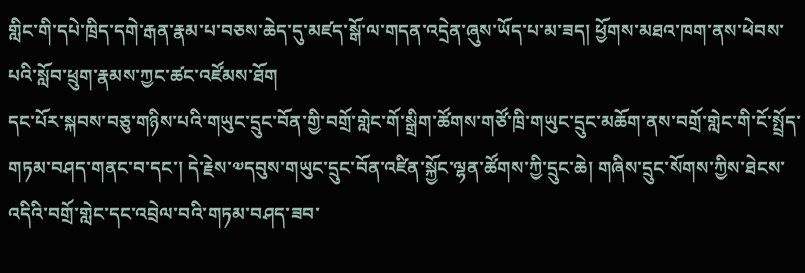གླིང་གི་དཔེ་ཁྲིད་དགེ་རྒན་རྣམ་པ་བཅས་ཆེད་དུ་མཛད་སྒོ་ལ་གདན་འདྲེན་ཞུས་ཡོད་པ་མ་ཟད། ཕྱོགས་མཐའ་ཁག་ནས་ཕེབས་པའི་སློབ་ཕྲུག་རྣམས་ཀྱང་ཚང་འཛོམས་ཐོག
དང་པོར་སྐབས་བཅུ་གཉིས་པའི་གཡུང་དྲུང་བོན་གྱི་བགྲོ་གླེང་གོ་སྒྲིག་ཚོགས་གཙོ་ཁྲི་གཡུང་དྲུང་མཆོག་ནས་བགྲོ་གླེང་གི་ངོ་སྤྲོད་གཏམ་བཤད་གནང་བ་དང་། དེ་རྗེས་༧དབུས་གཡུང་དྲུང་བོན་འཛིན་སྐྱོང་ལྷན་ཚོགས་ཀྱི་དྲུང་ཆེ། གཞིས་དྲུང་སོགས་ཀྱིས་ཐེངས་འདིའི་བགྲོ་གླེང་དང་འབྲེལ་བའི་གཏམ་བཤད་ཟབ་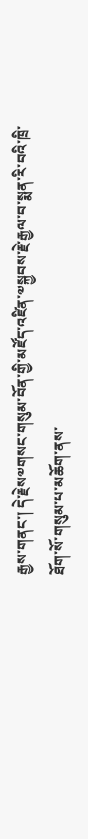རྒྱས་གནང་། དེ་རྗེས༧གསང་གསུམ་བོན་གྱི་མཛོད་འཛིན་༧སྐྱབས་རྗེ་རྒྱལ་བ་སྨན་རི་བའི་ཁྲི་ཐོག་སོ་གསུམ་པ་མཆོག་ནས་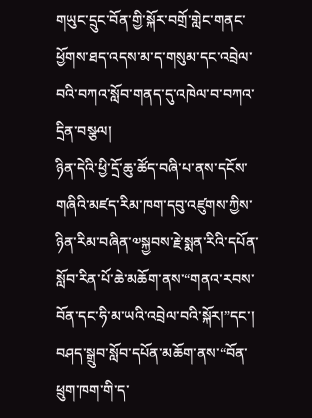གཡུང་དྲུང་བོན་གྱི་སྐོར་བགྲོ་གླེང་གནང་ཕྱོགས་ཐད་འདས་མ་ད་གསུམ་དང་འབྲེལ་བའི་བཀའ་སློབ་གནད་དུ་འཁེལ་བ་བཀའ་དྲིན་བསྩལ།
ཉིན་དེའི་ཕྱི་དྲོ་ཆུ་ཚོད་བཞི་པ་ནས་དངོས་གཞིའི་མཛད་རིམ་ཁག་དབུ་འཛུགས་ཀྱིས་ཉིན་རིམ་བཞིན་༧སྐྱབས་རྗེ་སྨན་རིའི་དཔོན་སློབ་རིན་པོ་ཆེ་མཆོག་ནས་“གནའ་རབས་བོན་དང་ཧི་མ་ཡའི་འབྲེལ་བའི་སྐོར།”དང་། བཤད་སྒྲུབ་སློབ་དཔོན་མཆོག་ནས་“བོན་ཕྲུག་ཁག་གི་ད་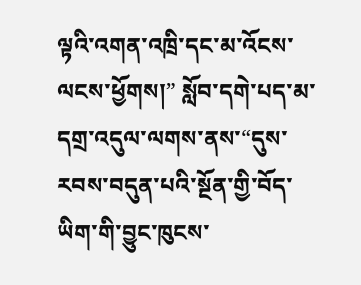ལྟའི་འགན་འཁྲི་དང་མ་འོངས་ལངས་ཕྱོགས།” སློབ་དགེ་པད་མ་དགྲ་འདུལ་ལགས་ནས་“དུས་རབས་བདུན་པའི་སྔོན་གྱི་བོད་ཡིག་གི་བྱུང་ཁུངས་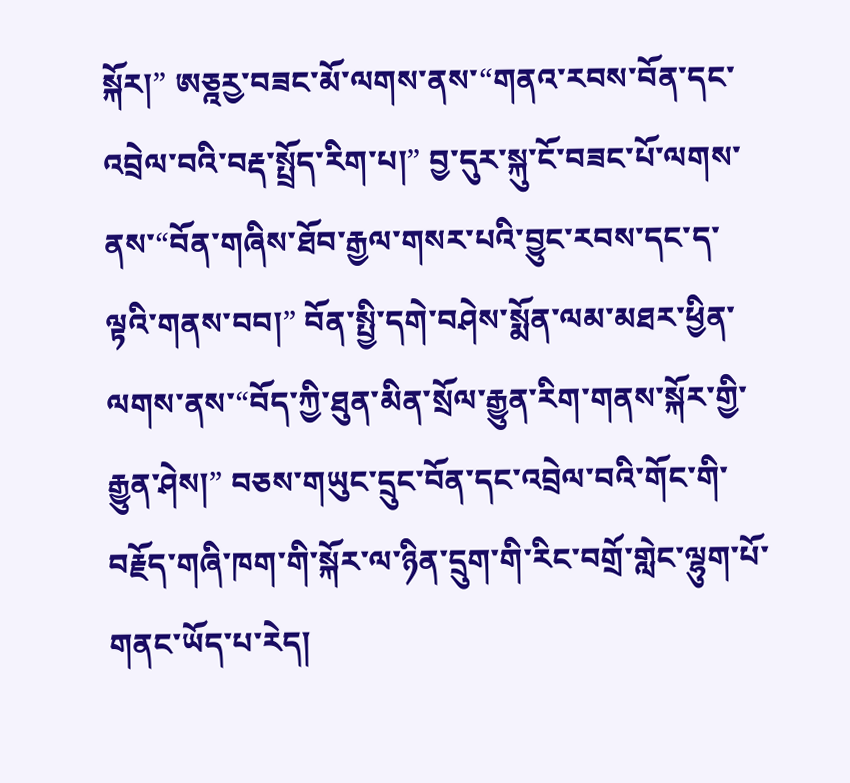སྐོར།” ཨཅྰརྱ་བཟང་མོ་ལགས་ནས་“གནའ་རབས་བོན་དང་འབྲེལ་བའི་བརྡ་སྤྲོད་རིག་པ།” བྱ་དུར་སྐུ་ངོ་བཟང་པོ་ལགས་ནས་“བོན་གཞིས་ཐོབ་རྒྱལ་གསར་པའི་བྱུང་རབས་དང་ད་ལྟའི་གནས་བབ།” བོན་སྤྱི་དགེ་བཤེས་སྨོན་ལམ་མཐར་ཕྱིན་ལགས་ནས་“བོད་ཀྱི་ཐུན་མིན་སྲོལ་རྒྱུན་རིག་གནས་སྐོར་གྱི་རྒྱུན་ཤེས།” བཅས་གཡུང་དྲུང་བོན་དང་འབྲེལ་བའི་གོང་གི་བརྗོད་གཞི་ཁག་གི་སྐོར་ལ་ཉིན་དྲུག་གི་རིང་བགྲོ་གླེང་ལྷུག་པོ་གནང་ཡོད་པ་རེད།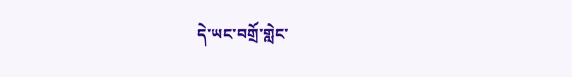དེ་ཡང་བགྲོ་གླེང་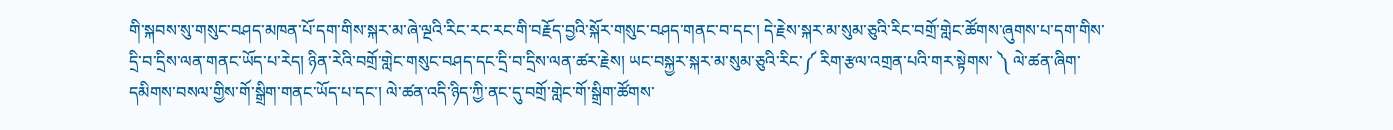གི་སྐབས་སུ་གསུང་བཤད་མཁན་པོ་དག་གིས་སྐར་མ་ཞེ་ལྔའི་རིང་རང་རང་གི་བརྗོད་བྱའི་སྐོར་གསུང་བཤད་གནང་བ་དང་། དེ་རྗེས་སྐར་མ་སུམ་ཅུའི་རིང་བགྲོ་གླེང་ཚོགས་ཞུགས་པ་དག་གིས་དྲི་བ་དྲིས་ལན་གནང་ཡོད་པ་རེད། ཉིན་རེའི་བགྲོ་གླེང་གསུང་བཤད་དང་དྲི་བ་དྲིས་ལན་ཚར་རྗེས། ཡང་བསྐྱར་སྐར་མ་སུམ་ཅུའི་རིང་༼ རིག་རྩལ་འགྲན་པའི་གར་སྟེགས་ ༽ ལེ་ཚན་ཞིག་དམིགས་བསལ་གྱིས་གོ་སྒྲིག་གནང་ཡོད་པ་དང་། ལེ་ཚན་འདི་ཉིད་ཀྱི་ནང་དུ་བགྲོ་གླེང་གོ་སྒྲིག་ཚོགས་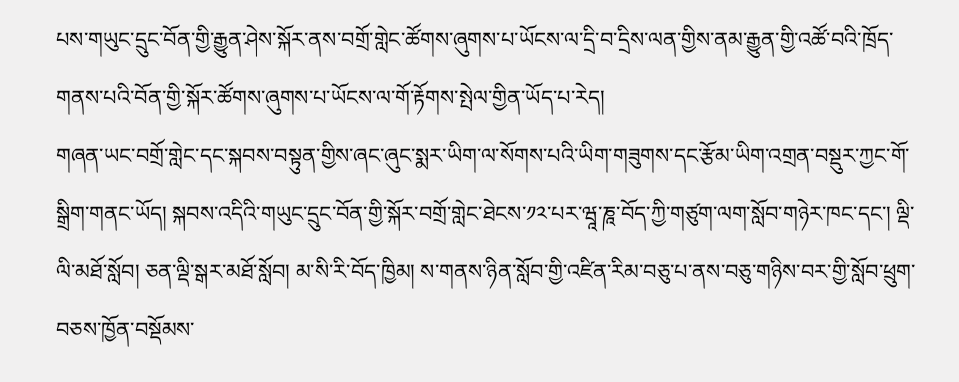པས་གཡུང་དྲུང་བོན་གྱི་རྒྱུན་ཤེས་སྐོར་ནས་བགྲོ་གླེང་ཚོགས་ཞུགས་པ་ཡོངས་ལ་དྲི་བ་དྲིས་ལན་གྱིས་ནམ་རྒྱུན་གྱི་འཚོ་བའི་ཁྲོད་གནས་པའི་བོན་གྱི་སྐོར་ཚོགས་ཞུགས་པ་ཡོངས་ལ་གོ་རྟོགས་སྤེལ་གྱིན་ཡོད་པ་རེད།
གཞན་ཡང་བགྲོ་གླེང་དང་སྐབས་བསྟུན་གྱིས་ཞང་ཞུང་སྨར་ཡིག་ལ་སོགས་པའི་ཡིག་གཟུགས་དང་རྩོམ་ཡིག་འགྲན་བསྡུར་ཀྱང་གོ་སྒྲིག་གནང་ཡོད། སྐབས་འདིའི་གཡུང་དྲུང་བོན་གྱི་སྐོར་བགྲོ་གླེང་ཐེངས་༡༢་པར་ཝཱ་ཎཱ་བོད་ཀྱི་གཙུག་ལག་སློབ་གཉེར་ཁང་དང་། ལྡི་ལི་མཐོ་སློབ། ཅན་ལྡི་སྒར་མཐོ་སློབ། མ་སི་རི་བོད་ཁྱིམ། ས་གནས་ཉིན་སློབ་གྱི་འཛིན་རིམ་བཅུ་པ་ནས་བཅུ་གཉིས་བར་གྱི་སློབ་ཕྲུག་བཅས་ཁྱོན་བསྡོམས་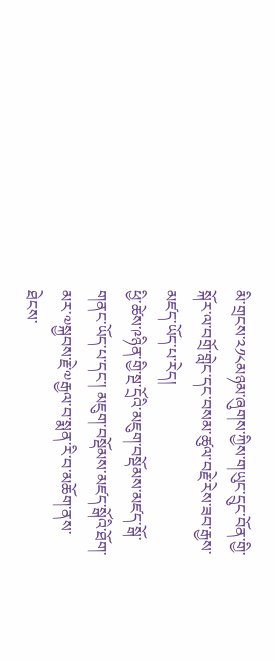མི་གྲངས་༢༡༨མཉམ་ཞུགས་ཀྱིས་གཡུང་དྲུང་བོན་གྱི་སྐོར་ལ་བགྲོ་གླེང་དང་བསམ་ཚུལ་བརྗེ་རེས་ཟབ་རྒྱས་མཛད་ཡོད་པ་རེད།
ཕྱི་ཚེས་༩ཉིན་གྱི་སྔ་དྲོའི་མཇུག་བསྡོམས་མཛད་སྒོ་གནང་ཡོད་པ་དང་། མཇུག་བསྡོམས་མཛད་སྒོའི་ཐོག་མར་༧སྐྱབས་རྗེ་༧རྒྱལ་བ་སྨན་རི་བ་མཆོག་ནས་ཐེངས་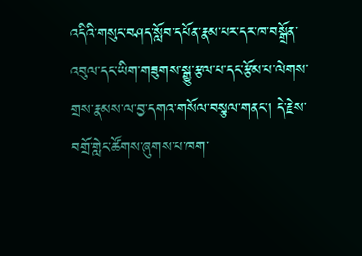འདིའི་གསུང་བཤད་སློབ་དཔོན་རྣམ་པར་དར་ཁ་བསྒྲོན་འབུལ་དང་ཡིག་གཟུགས་སྒྱུ་རྩལ་པ་དང་རྩོམ་པ་ལེགས་གྲས་རྣམས་ལ་བྱ་དགའ་གསོལ་བསྩལ་གནང་། དེ་རྗེས་བགྲོ་གླེང་ཚོགས་ཞུགས་པ་ཁག་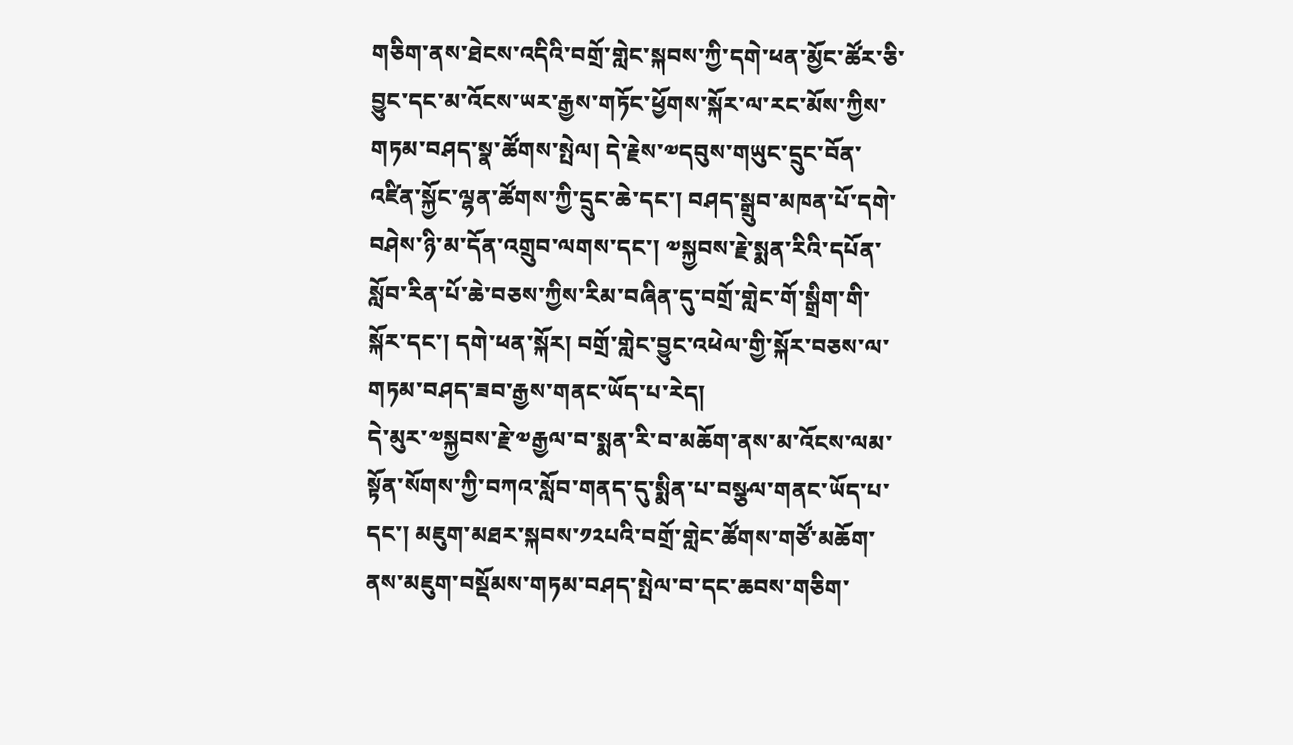གཅིག་ནས་ཐེངས་འདིའི་བགྲོ་གླེང་སྐབས་ཀྱི་དགེ་ཕན་མྱོང་ཚོར་ཅི་བྱུང་དང་མ་འོངས་ཡར་རྒྱས་གཏོང་ཕྱོགས་སྐོར་ལ་རང་མོས་ཀྱིས་གཏམ་བཤད་སྣ་ཚོགས་སྤེལ། དེ་རྗེས་༧དབུས་གཡུང་དྲུང་བོན་འཛིན་སྐྱོང་ལྷན་ཚོགས་ཀྱི་དྲུང་ཆེ་དང་། བཤད་སྒྲུབ་མཁན་པོ་དགེ་བཤེས་ཉི་མ་དོན་འགྲུབ་ལགས་དང་། ༧སྐྱབས་རྗེ་སྨན་རིའི་དཔོན་སློབ་རིན་པོ་ཆེ་བཅས་ཀྱིས་རིམ་བཞིན་དུ་བགྲོ་གླེང་གོ་སྒྲིག་གི་སྐོར་དང་། དགེ་ཕན་སྐོར། བགྲོ་གླེང་བྱུང་འཕེལ་གྱི་སྐོར་བཅས་ལ་གཏམ་བཤད་ཟབ་རྒྱས་གནང་ཡོད་པ་རེད།
དེ་མུར་༧སྐྱབས་རྗེ་༧རྒྱལ་བ་སྨན་རི་བ་མཆོག་ནས་མ་འོངས་ལམ་སྟོན་སོགས་ཀྱི་བཀའ་སློབ་གནད་དུ་སྨིན་པ་བསྩལ་གནང་ཡོད་པ་དང་། མཇུག་མཐར་སྐབས་༡༢པའི་བགྲོ་གླེང་ཚོགས་གཙོ་མཆོག་ནས་མཇུག་བསྡོམས་གཏམ་བཤད་སྤེལ་བ་དང་ཆབས་གཅིག་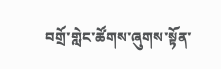བགྲོ་གླེང་ཚོགས་ཞུགས་སྟོན་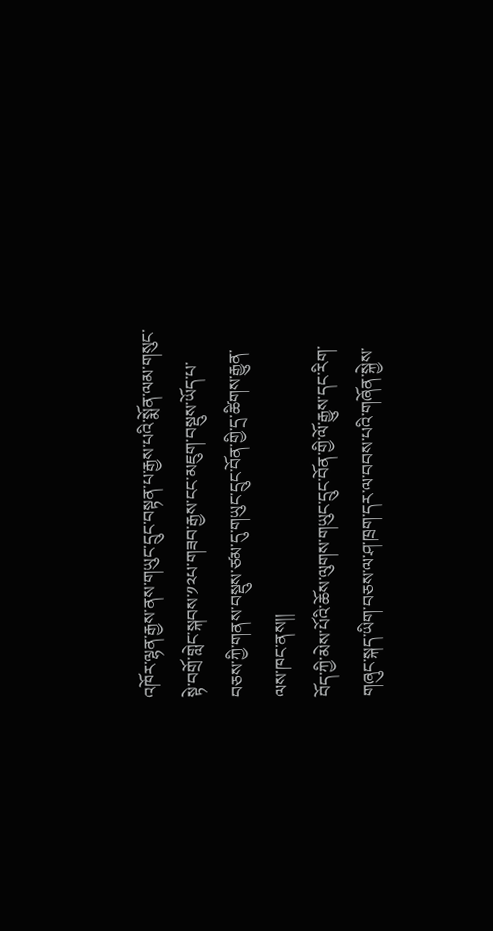འཁོར་ལྷན་རྒྱས་ནས་གཡུང་དྲུང་བསྟན་པ་རྒྱས་པའི་སྨོན་ལམ་གསུང་སྟེ་བགྲོ་གླེང་སྐབས་༡༢པ་གཟབ་རྒྱས་ངང་མཇུག་བསྡུས་ཡོད་པ་བཅས་ཀྱི་གནས་བསྡུས་ཙམ་དུ་གཡུང་དྲུང་བོན་གྱི་དྲ་ཚིགས་རྒྱུན་ལས་ཁང་ནས།།
བོད་ཀྱི་མེས་པོའི་ཆོས་ལུགས་གཡུང་དྲུང་བོན་གྱི་ལོ་རྒྱུས་དང་རིག་གཞུང་སྐད་ཡིག་བཅས་ལ་ཤ་ཁྲག་དར་ལ་བབས་པའི་གཞོན་སྐྱེས་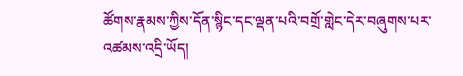ཚོགས་རྣམས་ཀྱིས་དོན་སྙིང་དང་ལྡན་པའི་བགྲོ་གླེང་དེར་བཞུགས་པར་འཚམས་འདྲི་ཡོད།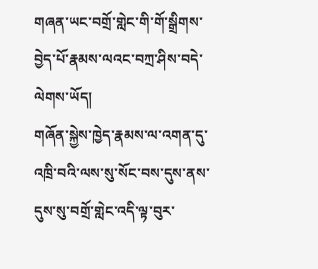གཞན་ཡང་བགྲོ་གླེང་གི་གོ་སྒྲིགས་བྱེད་པོ་རྣམས་ལའང་བཀྲ་ཤིས་བདེ་ལེགས་ཡོད།
གཞོན་སྐྱེས་ཁྱེད་རྣམས་ལ་འགན་དུ་འཁྲི་བའི་ལས་སུ་སོང་བས་དུས་ནས་དུས་སུ་བགྲོ་གླེང་འདི་ལྟ་བུར་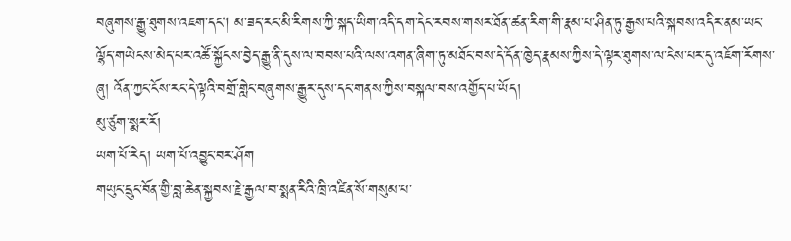བཞུགས་རྒྱུ་ཐུགས་འཇག་དང། མ་ཟད་རང་མི་རིགས་ཀྱི་སྐད་ཡིག་འདི་དག་དེང་རབས་གསར་ཐོན་ཚན་རིག་གི་རྣམ་པ་ཤིན་ཏུ་རྒྱས་པའི་སྐབས་འདིར་ནམ་ཡང་ལྷོད་གཡེངས་མེད་པར་འཚོ་སྐྱོངས་བྱེད་རྒྱུ་ནི་དུས་ལ་བབས་པའི་ལས་འགན་ཞིག་ཏུ་མཐོང་བས་དེ་དོན་ཁྱེད་རྣམས་ཀྱིས་དེ་ལྟར་ཐུགས་ལ་ངེས་པར་དུ་འཇོག་རོགས་ཞུ། འོན་ཀྱང་ངོས་རང་དེ་ལྟའི་བགྲོ་གླེང་བཞུགས་རྒྱུར་དུས་དང་གནས་ཀྱིས་བསྐལ་བས་འགྱོད་པ་ཡོད།
མུ་ཙུག་སྨར་རོ།
ཡག་པོ་རེད། ཡག་པོ་འབྱུང་བར་ཤོག
གཡུང་དྲུང་བོན་གྱི་བླ་ཆེན་སྐྱབས་རྗེ་རྒྱལ་བ་སྨན་རིའི་ཁྲི་འཛིན་སོ་གསུམ་པ་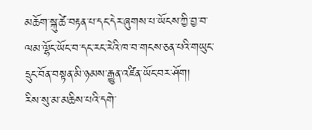མཆོག་སྐུ་ཚེ་བརྟན་པ་དང་དེར་ཞུགས་པ་ཡོངས་ཀྱི་བྱ་བ་ལམ་ལྷོང་ཡོང་བ་དང་རང་རེའི་ཁ་བ་གངས་ཅན་པའི་གཡུང་དྲུང་བོན་བསྟན་མི་ཉམས་རྒྱུན་འཛིན་ཡོང་བར་ཤོག།
རིས་སུ་མ་མཆིས་པའི་དགེ་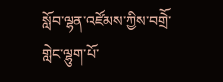སློབ་ལྷན་འཛོམས་ཀྱིས་བགྲེོ་གླེང་ལྷུག་པོ་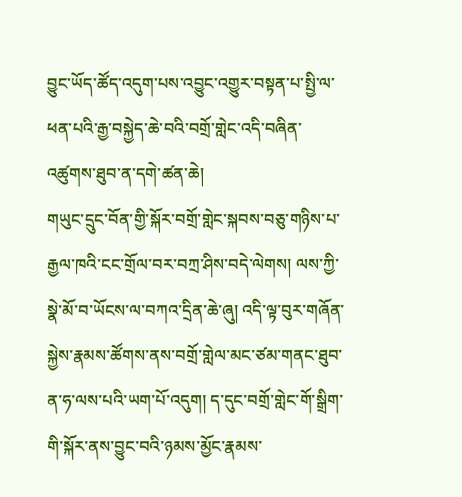བྱུང་ཡོད་ཚོད་འདུག་པས་འབྱུང་འགྱུར་བསྟན་པ་སྤྱི་ལ་ཕན་པའི་རྒྱ་བསྐྱེད་ཆེ་བའི་བགྲོ་གླེང་འདི་བཞིན་འཚུགས་ཐུབ་ན་དགེ་ཚན་ཆེ།
གཡུང་དྲུང་བོན་གྱི་སྐོར་བགྲོ་གླེང་སྐབས་བཅུ་གཉིས་པ་རྒྱལ་ཁའི་ངང་གྲོལ་བར་བཀྲ་ཤིས་བདེ་ལེགས། ལས་ཀྱི་སྣེ་མོ་བ་ཡོངས་ལ་བཀའ་དྲིན་ཆེ་ཞུ། འདི་ལྟ་བུར་གཞོན་སྐྱེས་རྣམས་ཚོགས་ནས་བགྲོ་གླེལ་མང་ཙམ་གནང་ཐུབ་ན་ཧ་ལས་པའི་ཡག་པོ་འདུག། ད་དུང་བགྲོ་གླེང་གོ་སྒྲིག་གི་སྐོར་ནས་བྱུང་བའི་ཉམས་མྱོང་རྣམས་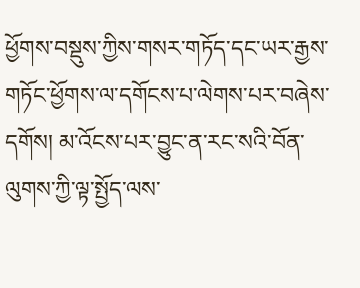ཕྱོགས་བསྡུས་ཀྱིས་གསར་གཏོད་དང་ཡར་རྒྱས་གཏོང་ཕྱོགས་ལ་དགོངས་པ་ལེགས་པར་བཞེས་དགོས། མ་འོངས་པར་བྱུང་ན་རང་སའི་བོན་ལུགས་ཀྱི་ལྟ་སྤྱོད་ལས་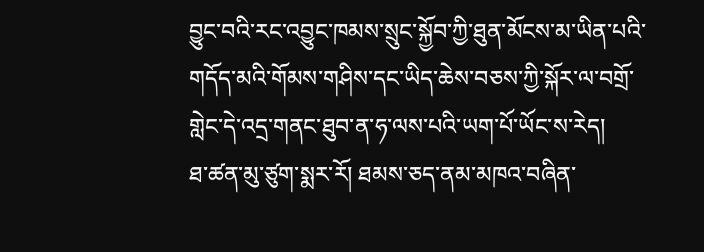བྱུང་བའི་རང་འབྱུང་ཁམས་སྲུང་སྐྱོབ་ཀྱི་ཐུན་མོངས་མ་ཡིན་པའི་གདོད་མའི་གོམས་གཤིས་དང་ཡིད་ཆེས་བཅས་ཀྱི་སྐོར་ལ་བགྲོ་གླེང་དེ་འདྲ་གནང་ཐུབ་ན་ཧ་ལས་པའི་ཡག་པོ་ཡོང་ས་རེད།
ཐ་ཚན་མུ་ཙུག་སྨར་རོ། ཐམས་ཅད་ནམ་མཁའ་བཞིན་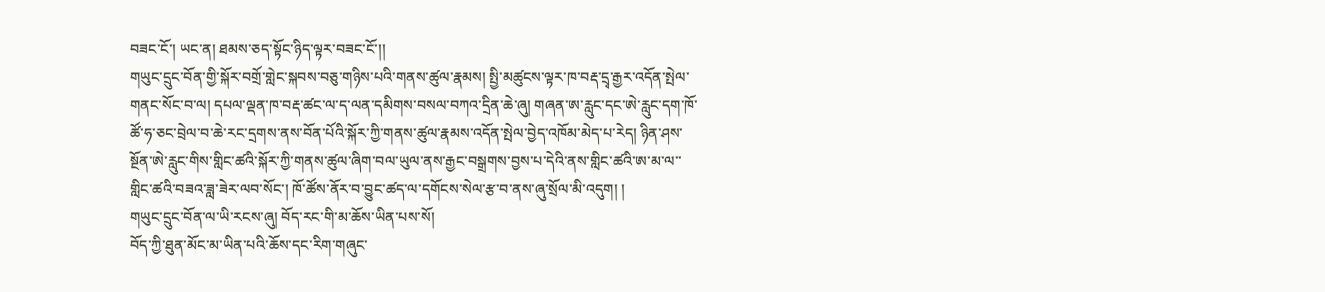བཟང་ངོ་། ཡང་ན། ཐམས་ཅད་སྟོང་ཉིད་ལྟར་བཟང་ངོ་།།
གཡུང་དྲུང་བོན་གྱི་སྐོར་བགྲོ་གླེང་སྐབས་བཅུ་གཉིས་པའི་གནས་ཚུལ་རྣམས། སྤྱི་མཚུངས་ལྟར་ཁ་བརྡ་དྲྭ་རྒྱར་འདོན་སྤེལ་གནང་སོང་བ་ལ། དཔལ་ལྡན་ཁ་བརྡ་ཚང་ལ་ད་ལན་དམིགས་བསལ་བཀའ་དྲིན་ཆེ་ཞུ། གཞན་ཨ་རླུང་དང་ཨེ་རླུང་དག་ཁོ་ཚོ་ཧ་ཅང་བྲེལ་བ་ཆེ་རང་དྲགས་ནས་བོན་པོའི་སྐོར་ཀྱི་གནས་ཚུལ་རྣམས་འདོན་སྤེལ་བྱེད་འཁོམ་མེད་པ་རེད། ཉིན་ཤས་སྔོན་ཨེ་རླུང་གིས་གླིང་ཚའི་སྐོར་ཀྱི་གནས་ཚུལ་ཞིག་བལ་ཡུལ་ནས་རྒྱང་བསྒྲགས་བྱས་པ་དེའི་ནས་གླིང་ཚའི་ཨ་མ་ལ་་གླིང་ཚའི་བཟའ་ཟླ་ཟེར་ལབ་སོང་། ཁོ་ཚོས་ནོར་བ་བྱུང་ཚད་ལ་དགོངས་སེལ་རྩ་བ་ནས་ཞུ་སྲོལ་མི་འདུག། །
གཡུང་དྲུང་བོན་ལ་ཡི་རངས་ཞུ། བོད་རང་གི་མ་ཆོས་ཡིན་པས་སོ།
བོད་ཀྱི་ཐུན་མོང་མ་ཡིན་པའི་ཆོས་དང་རིག་གཞུང་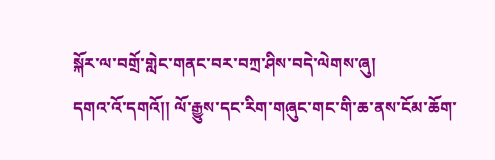སྐོར་ལ་བགྲོ་གླེང་གནང་བར་བཀྲ་ཤིས་བདེ་ལེགས་ཞུ།
དགའ་འོ་དགའོ།། ལོ་རྒྱུས་དང་རིག་གཞུང་གང་གི་ཆ་ནས་ངོམ་ཆོག་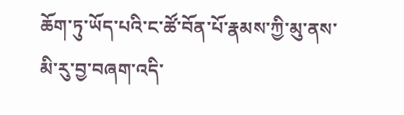ཆོག་ཏུ་ཡོད་པའི་ང་ཚོ་བོན་པོ་རྣམས་ཀྱི་མུ་ནས་མི་རུ་བྱ་བཞག་འདི་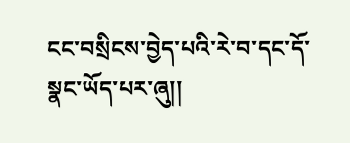ངང་བསྲིངས་བྱེད་པའི་རེ་བ་དང་དོ་སྣང་ཡོད་པར་ཞུ།།